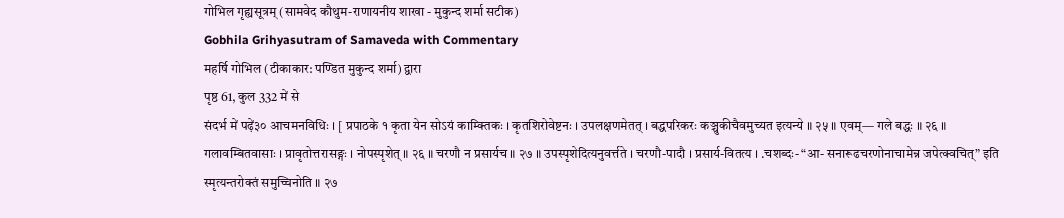गोभिल गृह्यसूत्रम् (सामवेद कौथुम-राणायनीय शाखा - मुकुन्द शर्मा सटीक)
Gobhila Grihyasutram of Samaveda with Commentary
महर्षि गोभिल (टीकाकार: पण्डित मुकुन्द शर्मा) द्वारा
पृष्ठ 61, कुल 332 में से
संदर्भ में पढ़ें३० आचमनविधिः । [ प्रपाठके १ कृता येन सोऽयं काम्क्तिकः । कृतशिरोवेष्टनः । उपलक्षणमेतत् । बद्धपरिकरः कञ्चुकीचैवमुच्यत इत्यन्ये ॥ २५ ॥ एवम्— गले बद्धः ॥ २६ ॥ गलावम्बितवासाः । प्रावृतोत्तरासङ्गः । नोपस्पृशेत् ॥ २६ ॥ चरणौ न प्रसार्यच ॥ २७ ॥ उपस्पृशेदित्यनुवर्त्तते । चरणौ-पादौ । प्रसार्य-वितत्य । .चशब्दः- “आ- सनारूढचरणोनाचामेन्न जपेत्क्वचित्” इति स्मृत्यन्तरोक्तं समुच्चिनोति ॥ २७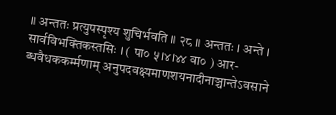॥ अन्ततः प्रत्युपस्पृश्य शुचिर्भवति ॥ २८ ॥ अन्ततः । अन्ते । सार्वविभक्तिकस्तसिः । ( पा० ५।४।४४ वा० ) आर- ब्धवैधककर्म्मणाम् अनुपदवक्ष्यमाणशयनादीनाञ्चान्तेऽवसाने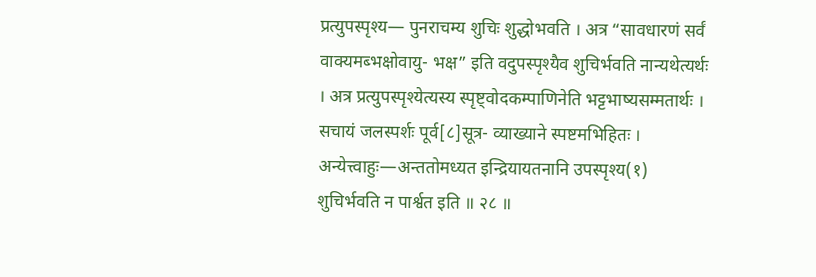प्रत्युपस्पृश्य— पुनराचम्य शुचिः शुद्धोभवति । अत्र “सावधारणं सर्वं वाक्यमब्भक्षोवायु- भक्ष” इति वदुपस्पृश्यैव शुचिर्भवति नान्यथेत्यर्थः । अत्र प्रत्युपस्पृश्येत्यस्य स्पृष्ट्वोदकम्पाणिनेति भट्टभाष्यसम्मतार्थः । सचायं जलस्पर्शः पूर्व[८]सूत्र- व्याख्याने स्पष्टमभिहितः । अन्येत्त्वाहुः—अन्ततोमध्यत इन्द्रियायतनानि उपस्पृश्य(१) शुचिर्भवति न पार्श्वत इति ॥ २८ ॥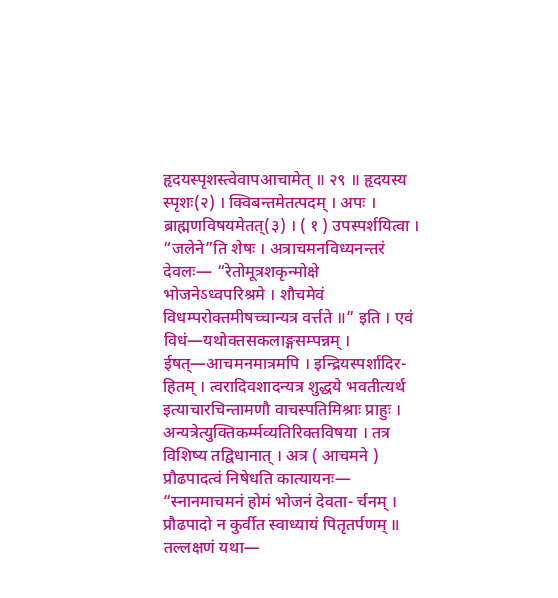हृदयस्पृशस्त्वेवापआचामेत् ॥ २९ ॥ हृदयस्य स्पृशः(२) । क्विबन्तमेतत्पदम् । अपः । ब्राह्मणविषयमेतत्(३) । ( १ ) उपस्पर्शयित्वा । “जलेने”ति शेषः । अत्राचमनविध्यनन्तरं देवलः— “रेतोमूत्रशकृन्मोक्षे भोजनेऽध्वपरिश्रमे । शौचमेवं विधम्परोक्तमीषच्चान्यत्र वर्त्तते ॥” इति । एवं विधं—यथोक्तसकलाङ्गसम्पन्नम् । ईषत्—आचमनमात्रमपि । इन्द्रियस्पर्शादिर- हितम् । त्वरादिवशादन्यत्र शुद्धये भवतीत्यर्थ इत्याचारचिन्तामणौ वाचस्पतिमिश्राः प्राहुः । अन्यत्रेत्युक्तिकर्म्मव्यतिरिक्तविषया । तत्र विशिष्य तद्विधानात् । अत्र ( आचमने ) प्रौढपादत्वं निषेधति कात्यायनः— “स्नानमाचमनं होमं भोजनं देवता- र्चनम् । प्रौढपादो न कुर्वीत स्वाध्यायं पितृतर्पणम् ॥ तल्लक्षणं यथा—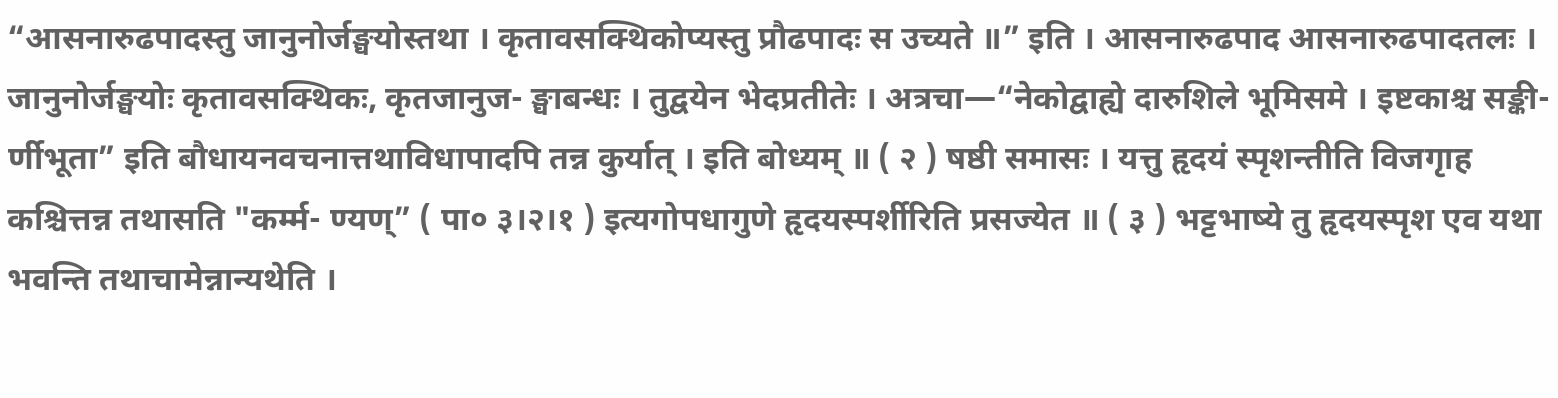“आसनारुढपादस्तु जानुनोर्जङ्घयोस्तथा । कृतावसक्थिकोप्यस्तु प्रौढपादः स उच्यते ॥” इति । आसनारुढपाद आसनारुढपादतलः । जानुनोर्जङ्घयोः कृतावसक्थिकः, कृतजानुज- ङ्घाबन्धः । तुद्वयेन भेदप्रतीतेः । अत्रचा—“नेकोद्वाह्ये दारुशिले भूमिसमे । इष्टकाश्च सङ्की- र्णीभूता” इति बौधायनवचनात्तथाविधापादपि तन्न कुर्यात् । इति बोध्यम् ॥ ( २ ) षष्ठी समासः । यत्तु हृदयं स्पृशन्तीति विजगृाह कश्चित्तन्न तथासति "कर्म्म- ण्यण्” ( पा० ३।२।१ ) इत्यगोपधागुणे हृदयस्पर्शीरिति प्रसज्येत ॥ ( ३ ) भट्टभाष्ये तु हृदयस्पृश एव यथा भवन्ति तथाचामेन्नान्यथेति ।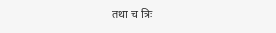तथा च त्रिः